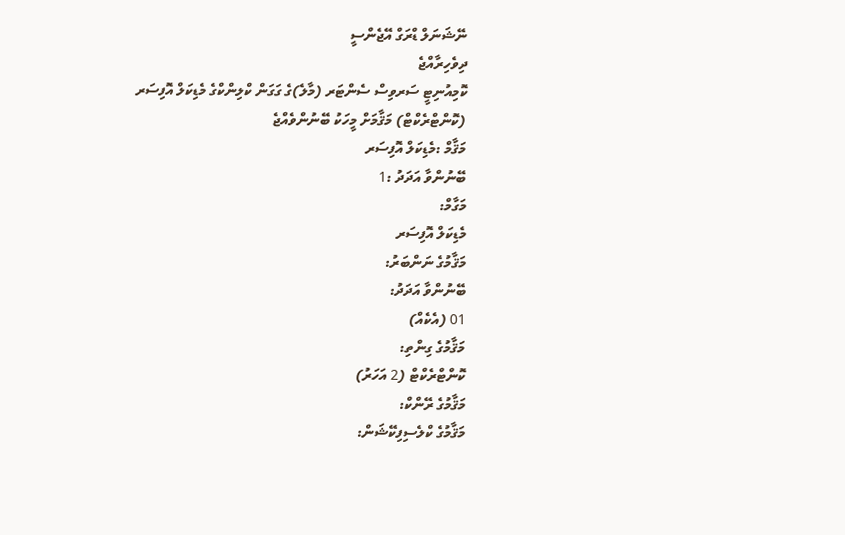ނޭޝަނަލް ޑްރަގް އޭޖެންސީ
ދިވެހިރާއްޖެ
ކޮމިއުނިޓީ ސަރވިސް ސެންޓަރ (މާލެ)ގެ ގަގަން ކްލިންކްގެ މެޑިކަލް އޮފިސަރ (ކޮންޓްރެކްޓް) މަޤާމަށް މީހަކު ބޭނުންވެއްޖެ
މަޤާމް :މެޑިކަލް އޮފިސަރ
ބޭނުންވާ އަދަދު :1
މަގާމް:
މެޑިކަލް އޮފިސަރ
މަޤާމުގެ ނަންބަރު:
ބޭނުންވާ އަދަދު:
01 (އެކެއް)
މަޤާމުގެ ގިންތި:
ކޮންޓްރެކްޓް (2 އަހަރު)
މަޤާމުގެ ރޭންކް:
މަޤާމުގެ ކްލެސިފިކޭޝަން: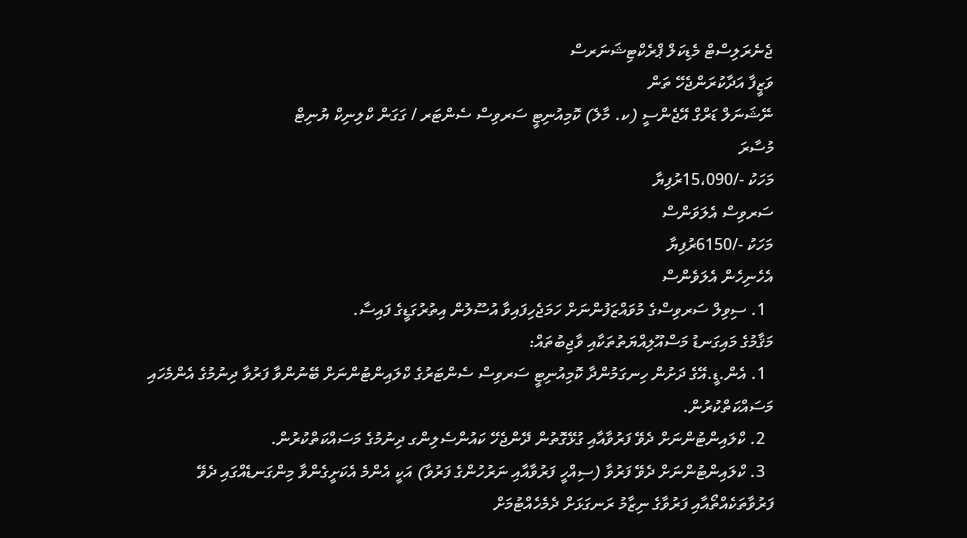ޖެނެރަލިސްޓް މެޑިކަލް ޕްރެކްޓިޝަނަރސް
ވަޒީފާ އަދާކުރަންޖެހޭ ތަން
ނޭޝަނަލް ޑަރްގް އޭޖެންސީ (ކ. މާލެ) ކޮމިއުނިޓީ ސަރވިސް ސެންޓަރ / ގަގަން ކްލިނިކް ޔުނިޓް
މުސާރަ
މަހަކު -/15،090ރުފިޔާ
ސަރވިސް އެލަވަންސް
މަހަކު -/6150ރުފިޔާ
އެހެނިހެން އެލަވެންސް
  1. ސިވިލް ސަރވިސްގެ މުވައްޒަފުންނަށް ހަމަޖެހިފައިވާ އުސޫލުން އިތުރުގަޑީގެ ފައިސާ.
މަޤާމުގެ މައިގަނޑު މަސްއޫލިއްޔަތުތަކާއި ވާޖިބުތައް:
  1. އެން.ޑީ.އޭގެ ދަށުން ހިނގަމުންދާ ކޮމިއުނިޓީ ސަރވިސް ސެންޓަރުގެ ކްލައިންޓުންނަށް ބޭނުންވާ ފަރުވާ ދިނުމުގެ އެންމެހައި މަސައްކަތްކުރުން.
  2. ކްލައިންޓުންނަށް ދެވޭ ފަރުވާއާއި ގުޅޭގޮތުން ދޭންޖެހޭ ކައުންސެލިންގ ދިނުމުގެ މަސައްކަތްކުރުން.
  3. ކްލައިންޓުންނަށް ދެވޭ ފަރުވާ (ސިއްހީ ފަރުވާއާއި ނަރުހުންގެ ފަރުވާ) އަކީ އެންމެ އެކަށީގެންވާ މިންގަނޑެއްގައި ދެވޭ ފަރުވާތަކެއްތޯއާއި ފަރުވާގެ ނިޒާމު ރަނގަޅަށް ދެމެހެއްޓުމަށް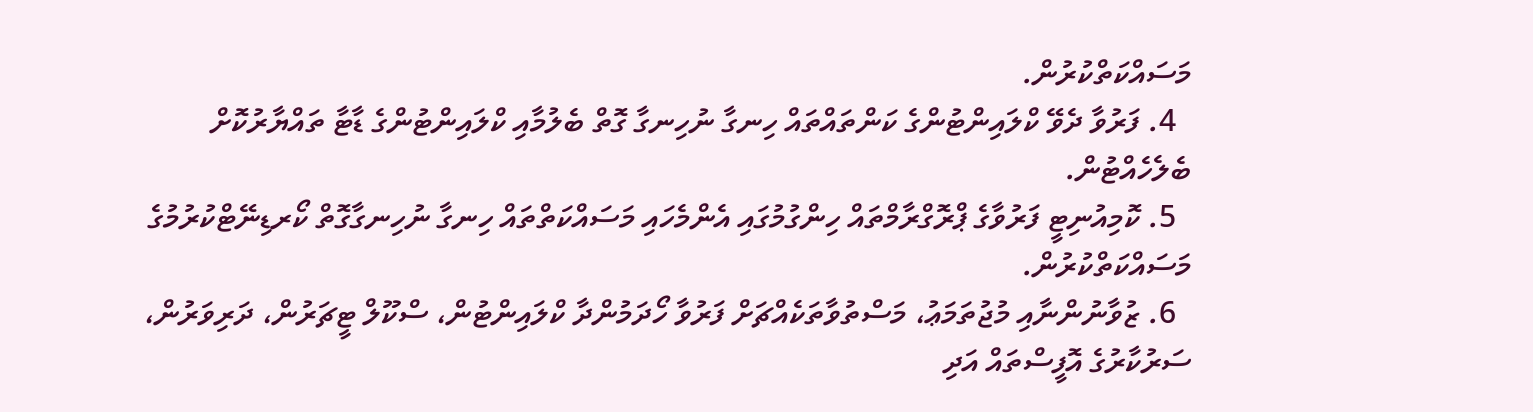މަސައްކަތްކުރުން.
  4. ފަރުވާ ދެވޭ ކްލައިންޓުންގެ ކަންތައްތައް ހިނގާ ނުހިނގާ ގޮތް ބެލުމާއި ކްލައިންޓުންގެ ޑާޓާ ތައްޔާރުކޮށް ބެލެހެއްޓުން.
  5. ކޮމިއުނިޓީ ފަރުވާގެ ޕްރޮގްރާމްތައް ހިންގުމުގައި އެންމެހައި މަސައްކަތްތައް ހިނގާ ނުހިނގާގޮތް ކޯރޑިނޭޓްކުރުމުގެ މަސައްކަތްކުރުން.
  6. ޒުވާނުންނާއި މުޖުތަމަޢު، މަސްތުވާތަކެއްޗަށް ފަރުވާ ހޯދަމުންދާ ކްލައިންޓުން، ސްކޫލް ޓީޗަރުން، ދަރިވަރުން، ސަރުކާރުގެ އޮފީސްތައް އަދި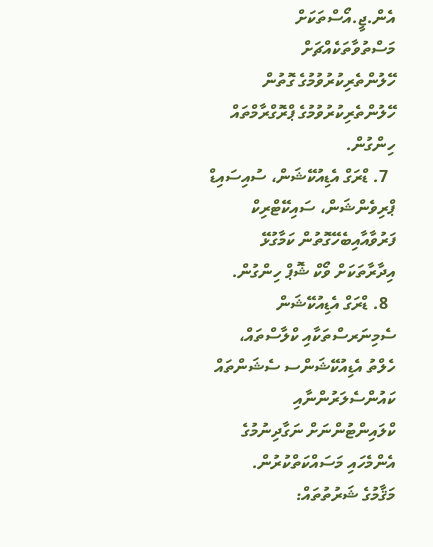އެން.ޖީ.އޯސްތަކަށް  މަސްތުވާތަކެއްޗަށް ހޭލުންތެރިކުރުވުމުގެ ގޮތުން ހޭލުންތެރިކުރުވުމުގެ ޕްރޮގްރާމްތައް ހިންގުން.
  7. ޑްރަގް އެޑިއުކޭޝަން، ސުއިސައިޑް ޕްރިވެންޝަން، ސައިކޭޓްރިކް ފަރުވާއާއިބެހޭގޮތުން ކަމާގުޅޭ އިދާރާތަކަށް ވޯކް ޝޮޕް ހިންގުން.
  8. ޑްރަގް އެޑިއުކޭޝަން ސެމިނަރސްތަކާއި ކްލާސްތައް، ހެލްތު އެޑިއުކޭޝަންސ ސެޝަންތައް ކައުންސެލަރުންނާއި ކްލައިންޓުންނަށް ނަގާދިނުމުގެ އެންމެހައި މަސައްކަތްކުރުން.
މަޤާމުގެ ޝަރުތުތައް: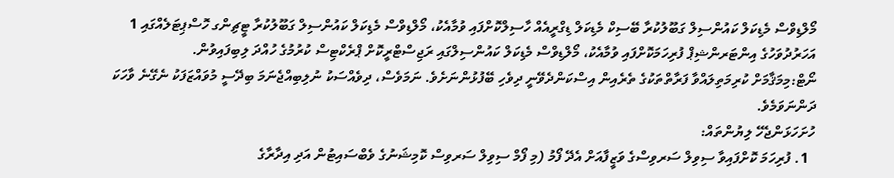މޯލްޑިވްސް މެޑިކަލް ކައުންސިލް ގަބޫލުކުރާ ބޭސިކް މެޑިކަލް ޑިގްރީއެއް ހާސިލްކޮށްފައި ވުމާއެކު، މޯލްޑިވްސް މެޑިކަލް ކައުންސިލް ގަބޫލުކުރާ ޓީޗިންގ ހޮސްޕިޓަލެއްގައި 1 އަހަރުދުވަހުގެ އިންޓަރންޝިޕް ފުރިހަމަކޮށްފައި ވުމާއެކު، މޯލްޑިވްސް މެޑިކަލް ކައުންސިލްގައި ރަޖިސްޓްރީކޮށް ޕްރެކްޓިސް ކުރުމުގެ ހުއްދަ ލިބިފައިވުން.
ނޯޓް:މިމަޤާމަށް ކުރިމަތިލައްވާ ފަރާތްތަކުގެ ތެރެއިން އިސްކަންދެވޭނީ ދިވެހި ބޭފުޅުންނަށެވެ. ނަމަވެސް، ދިވެއްސަކު ނުލިބިއްޖެނަމަ ބިދޭސީ މުވައްޒަފަކު ނެގޭނެ ވާހަކަ ދަންނަވަމެވެ.
ހުށަހަޅަންޖެހޭ ލިޔުންތައް:
  1. ފުރިހަމަ ކޮށްފައިވާ ސިވިލް ސަރވިސްގެ ވަޒީފާއަށް އެދޭ ފޯމު (މި ފޯމް ސިވިލް ސަރވިސް ކޮމިޝަނުގެ ވެބްސައިޓުން އަދި އިދާރާގެ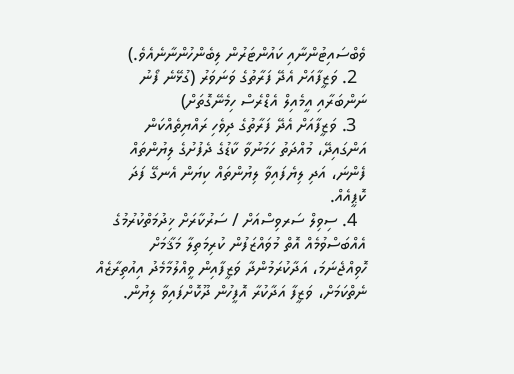ވެބްސައިޓުންނާއި ކައުންޓަރުން ލިބެންހުންނާނެއެވެ.)
  2. ވަޒީފާއަށް އެދޭ ފަރާތުގެ ވަނަވަރު (ގުޅޭނެ ފޯނު ނަންބަރާއި އީމެއިލް އެޑްރެސް ހިމެނޭގޮތަށް)
  3. ވަޒީފާއަށް އެދޭ ފަރާތުގެ ދިވެހި ރައްޔިތެއްކަން އަންގައިދޭ، މުއްދަތު ހަމަނުވާ ކާޑުގެ ދެފުށުގެ ލިޔުންތައް ފެންނަ، އަދި ލިޔެފައިވާ ލިޔުންތައް ކިޔަން އެނގޭ ފަދަ ކޮޕީއެއް.
  4. ސިވިލް ސަރވިސްއަށް / ސަރުކާރަށް ޚިދުމަތްކުރުމުގެ އެއްބަސްވުމެއް އޮތް މުވައްޒަފުން ކުރިމަތިލާ މަޤާމަށް ހޮވިއްޖެނަމަ، އަދާކުރަމުންދާ ވަޒީފާއިން ވީއްލުމާމެދު އިއުތިރާޒެއް ނެތްކަމަށް، ވަޒީފާ އަދާކުރާ އޮފީހުން ދޫކޮށްފައިވާ ލިޔުން.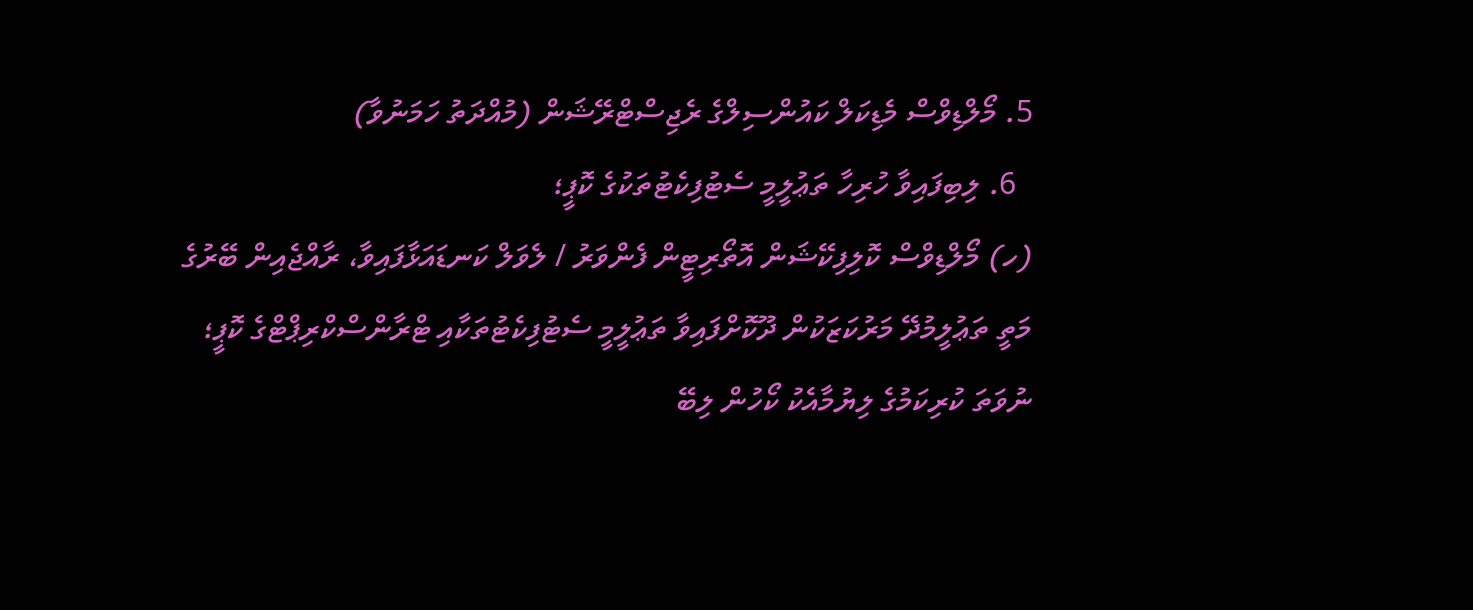5. މޯލްޑިވްސް މެޑިކަލް ކައުންސިލްގެ ރެޖިސްޓްރޭޝަން (މުއްދަތު ހަމަނުވާ)
  6. ލިބިފައިވާ ހުރިހާ ތަޢުލީމީ ސެޓުފިކެޓުތަކުގެ ކޮޕީ؛
(ހ) މޯލްޑިވްސް ކޮލިފިކޭޝަން އޮތޯރިޓީން ފެންވަރު / ލެވަލް ކަނޑައަޅާފައިވާ، ރާއްޖެއިން ބޭރުގެ މަތީ ތަޢުލީމުދޭ މަރުކަޒަކުން ދޫކޮށްފައިވާ ތަޢުލީމީ ސެޓުފިކެޓުތަކާއި ޓްރާންސްކްރިޕްޓްގެ ކޮޕީ؛ ނުވަތަ ކުރިކަމުގެ ލިޔުމާއެކު ކޯހުން ލިބޭ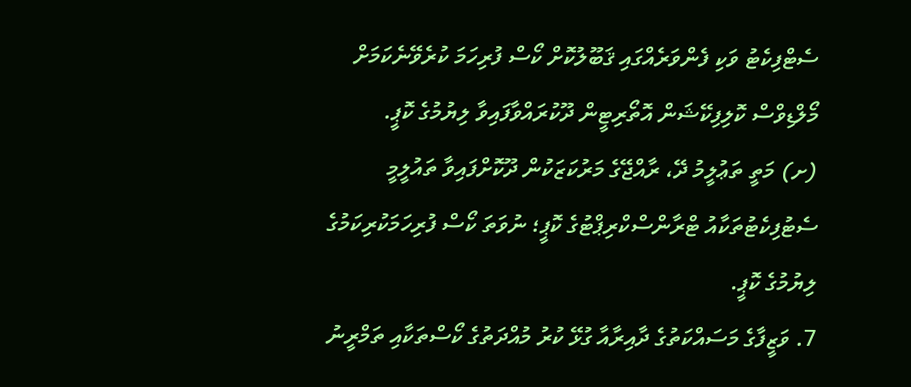ސެޓްފިކެޓު ވަކި ފެންވަރެއްގައި ޤަބޫލުކޮށް ކޯސް ފުރިހަމަ ކުރެވޭނެކަމަށް މޯލްޑިވްސް ކޮލިފިކޭޝަން އޮތޯރިޓީން ދޫކުރައްވާފައިވާ ލިޔުމުގެ ކޮޕީ.
(ށ) މަތީ ތަޢުލީމު ދޭ، ރާއްޖޭގެ މަރުކަޒަކުން ދޫކޮށްފައިވާ ތައުލީމީ ސެޓުފިކެޓުތަކާއު ޓްރާންސްކްރިޕްޓުގެ ކޮޕީ؛ ނުވަތަ ކޯސް ފުރިހަމަކުރިކަމުގެ ލިޔުމުގެ ކޮޕީ.
7. ވަޒީފާގެ މަސައްކަތުގެ ދާއިރާއާ ގުޅޭ ކުރު މުއްދަތުގެ ކޯސްތަކާއި ތަމްރީނު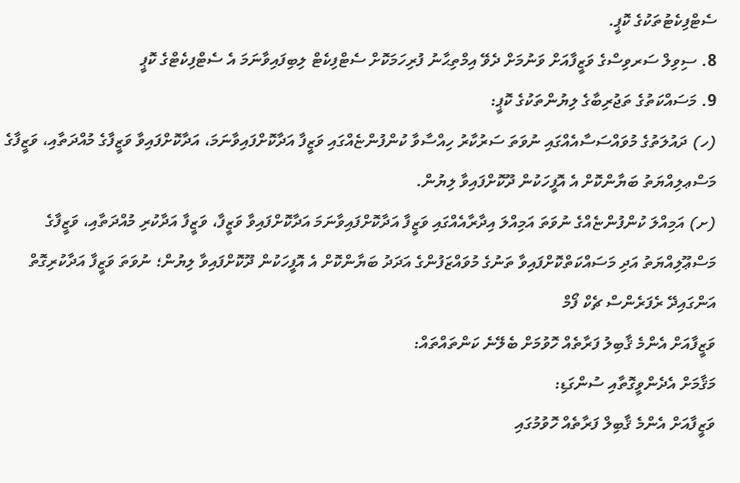ސެޓްފިކެޓުތަކުގެ ކޮޕީ.
8. ސިވިލް ސަރވިސްގެ ވަޒީފާއަށް ވަނުމަށް ދެވޭ އިމްތިޙާނު ފުރިހަމަކޮށް ސެޓްފިކެޓް ލިބިފައިވާނަމަ އެ ސެޓްފިކެޓްގެ ކޮޕީ
9. މަސައްކަތުގެ ތަޖުރިބާގެ ލިޔުންތަކުގެ ކޮޕީ:
(ހ) ދައުލަތުގެ މުވައްސަސާއެއްގައި ނުވަތަ ސަރުކާރު ހިއްސާވާ ކުންފުންޏެއްގައި ވަޒީފާ އަދާކޮށްފައިވާނަމަ، އަދާކޮށްފައިވާ ވަޒީފާގެ މުއްދަތާއި، ވަޒީފާގެ މަސްޢލިއްޔަތު ބަޔާންކޮށް އެ އޮފީހަކުން ދޫކޮށްފައިވާ ލިޔުން.
(ށ) އަމިއްލަ ކުންފުންޏެއްގެ ނުވަތަ އަމިއްލަ އިދާރާއެއްގައި ވަޒީފާ އަދާކޮށްފައިވާނަމަ އަދާކޮށްފައިވާ ވަޒީފާ، ވަޒީފާ އަދާކުރި މުއްދަތާއި، ވަޒީފާގެ މަސްޢޫލިއްޔަތު އަދި މަސައްކަތްކޮށްފައިވާ ތަނުގެ މުވައްޒަފުންގެ އަދަދު ބަޔާންކޮށް އެ އޮފީހަކުން ދޫކޮށްފައިވާ ލިޔުން؛ ނުވަތަ ވަޒީފާ އަދާކުރިގޮތް އަންގައިދޭ ރެފަރެންސް ޗެކް ފޯމް
ވަޒީފާއަށް އެންމެ ޤާބިލު ފަރާތެއް ހޮވުމަށް ބެލޭނެ ކަންތައްތައް:
މަޤާމަށް އެދެންވީގޮތާއި ސުންގަޑި:
ވަޒީފާއަށް އެންމެ ޤާބިލް ފަރާތެއް ހޮވުމުގައި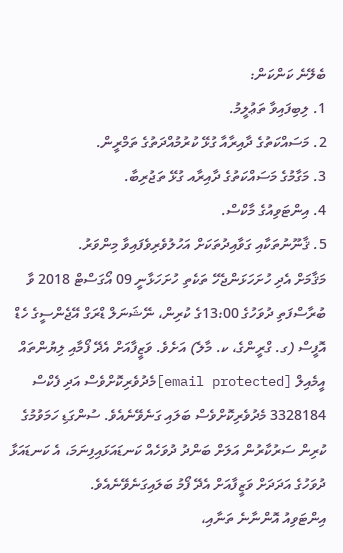ބެލޭނެ ކަންކަން:
1. ލިބިފައިވާ ތަޢުލީމު.
2. މަސައްކަތުގެ ދާއިރާއާ ގުޅޭ ކުރުމުއްދަތުގެ ތަމްރީން.
3. މަގާމުގެ މަސައްކަތުގެ ދާއިރާއ ގުޅޭ ތަޖުރިބާ.
4. އިންޓަވިއުގެ މާކްސް.
5. ޤާނޫނުތަކާއި ގަވާއިދުތަކަށް އަހުލުވެރިވެފައިވާ މިންވަރު.
މަޤާމަށް އެދި ހުށަހަޅަންޖެހޭ ތަކެތި ހުށަހަޅާނީ 09 އޯގަސްޓް 2018 ވާ ބުރާސްފަތި ދުވަހުގެ 13:00ގެ ކުރިން، ނޭޝަނަލް ޑްރަގް އޭޖެންސީގެ ހެޑް އޮފީސް (ގ. ގްރީންގެ، ކ. މާލެ) އަށެވެ. ވަޒީފާއަށް އެދޭ ފޯމާއި ލިޔުންތައް އީމެއިލް [email protected]މެދުވެރިކޮށްވެސް އަދި ފެކްސް 3328184 މެދުވެރިކޮށްވެސް ބަލައި ގަނެވޭނެއެވެ. ސުންގަޑި ހަމަވުމުގެ ކުރިން ސަރުކާރުން އަލަށް ބަންދު ދުވަހެއް ކަނޑައަޅައިފިނަމަ، އެ ކަނޑައަޅާ ދުވަހުގެ އަދަދަށް ވަޒީފާއަށް އެދޭ ފޯމު ބަލައިގަނެވޭނެއެވެ.
އިންޓަވިއު އޮންނާނެ ތަނާއި،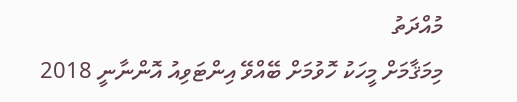މުއްދަތު
މިމަޤާމަށް މީހަކު ހޮވުމަށް ބޭއްވޭ އިންޓަވިއު އޮންނާނީ 2018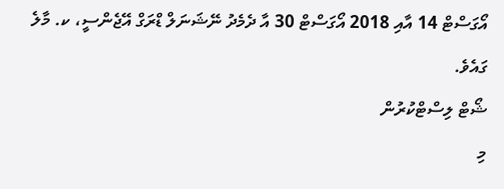އޯގަސްޓް 14 އާއި 2018 އޯގަސްޓް 30 އާ ދެމެދު ނޭޝަނަލް ޑްރަގް އޭޖެންސީ، ކ. މާލެ ގައެވެ.
ޝޯޓް ލިސްޓްކުރުން
މި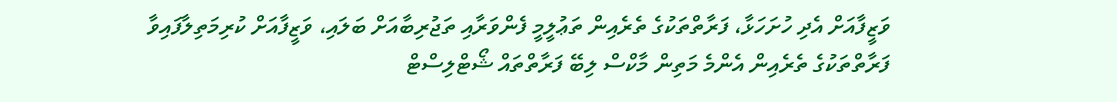ވަޒީފާއަށް އެދި ހުށަހަޅާ، ފަރާތްތަކުގެ ތެރެއިން ތަޢުލީމީ ފެންވަރާއި ތަޖުރިބާއަށް ބަލައި، ވަޒީފާއަށް ކުރިމަތިލާފައިވާ ފަރާތްތަކުގެ ތެރެއިން އެންމެ މަތިން މާކްސް ލިބޭ ފަރާތްތައް ޝޯޓްލިސްޓް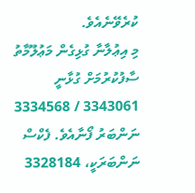ކުރެވޭނެއެވެ.
މި އިޢުލާނާ ގުޅިގެން މަޢުލޫމާތު ސާފުކުރުމަށް ގުޅާނީ 3343061 / 3334568 ނަންބަރު ފޯނާއެވެ. ފެކްސް ނަންބަރަކީ، 3328184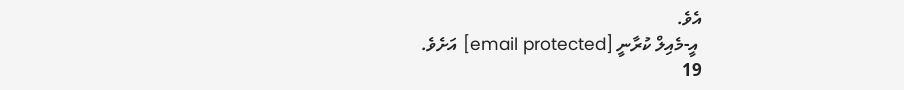އެވެ.
 އީ-މެއިލް ކުރާނީ [email protected] އަށެވެ.
19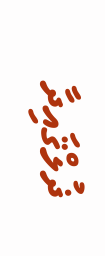ޛުލްޤައިދާ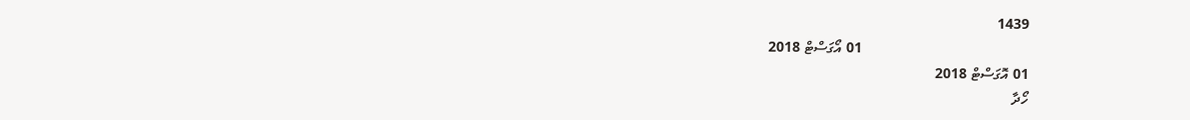1439
                                              01 އޯގަސްޓް 2018
01 އޮގަސްޓް 2018
ހޯދާ